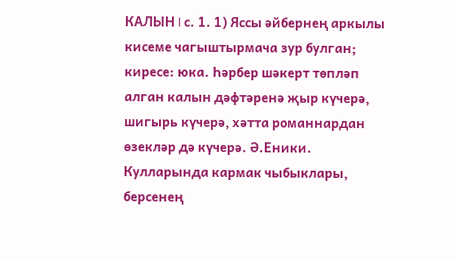КАЛЫН I с. 1. 1) Яссы әйбернең аркылы кисеме чагыштырмача зур булган; киресе: юка. Һәрбер шәкерт төпләп алган калын дәфтәренә җыр күчерә, шигырь күчерә, хәтта романнардан өзекләр дә күчерә. Ә.Еники. Кулларында кармак чыбыклары, берсенең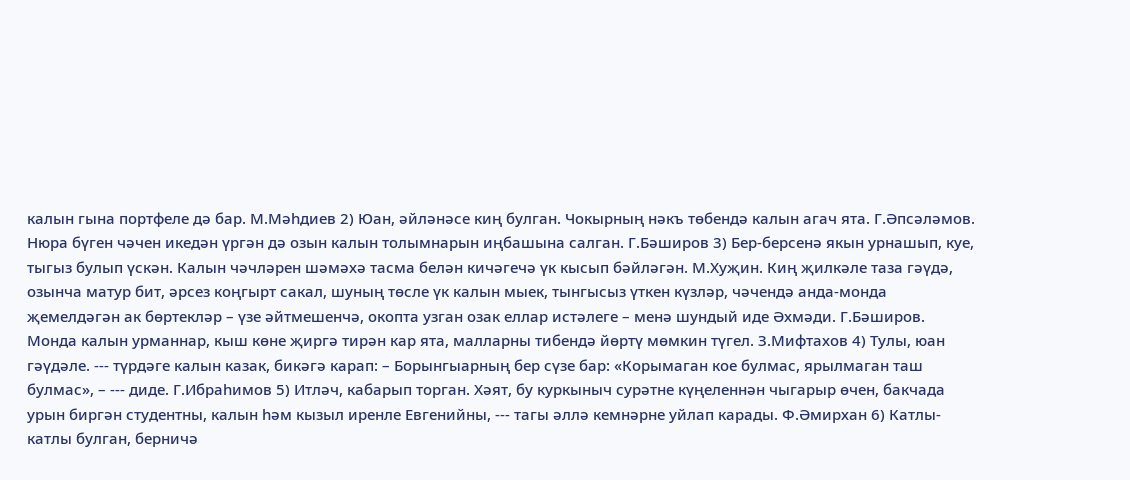калын гына портфеле дә бар. М.Мәһдиев 2) Юан, әйләнәсе киң булган. Чокырның нәкъ төбендә калын агач ята. Г.Әпсәләмов. Нюра бүген чәчен икедән үргән дә озын калын толымнарын иңбашына салган. Г.Бәширов 3) Бер-берсенә якын урнашып, куе, тыгыз булып үскән. Калын чәчләрен шәмәхә тасма белән кичәгечә үк кысып бәйләгән. М.Хуҗин. Киң җилкәле таза гәүдә, озынча матур бит, әрсез коңгырт сакал, шуның төсле үк калын мыек, тынгысыз үткен күзләр, чәчендә анда-монда җемелдәгән ак бөртекләр – үзе әйтмешенчә, окопта узган озак еллар истәлеге – менә шундый иде Әхмәди. Г.Бәширов. Монда калын урманнар, кыш көне җиргә тирән кар ята, малларны тибендә йөртү мөмкин түгел. З.Мифтахов 4) Тулы, юан гәүдәле. --- түрдәге калын казак, бикәгә карап: – Борынгыарның бер сүзе бар: «Корымаган кое булмас, ярылмаган таш булмас», – --- диде. Г.Ибраһимов 5) Итләч, кабарып торган. Хәят, бу куркыныч сурәтне күңеленнән чыгарыр өчен, бакчада урын биргән студентны, калын һәм кызыл иренле Евгенийны, --- тагы әллә кемнәрне уйлап карады. Ф.Әмирхан 6) Катлы-катлы булган, берничә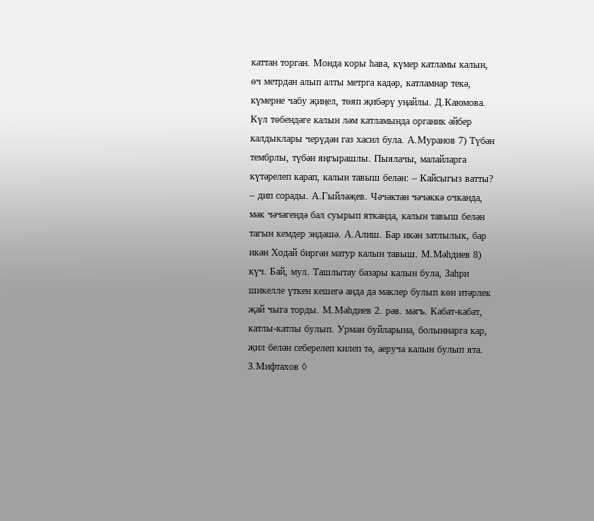каттан торган. Монда коры haвa, күмер катламы калын, өч метрдан алып алты метрга кадәр, катламнар текә, күмерне чабу җиңел, төяп җибәрү уңайлы. Д.Каюмова. Күл төбендәге калын ләм катламында органик әйбер калдыклары черүдән газ хасил була. А.Муранов 7) Түбән тембрлы, түбән яңгырашлы. Пыялачы, малайларга күтәрелеп карап, калын тавыш белән: – Кайсыгыз ватты? – дип сорады. А.Гыйләҗев. Чәчәктән чәчәккә очканда, мәк чәчәгендә бал суырып ятканда, калын тавыш белән тагын кемдер эндәшә. А.Алиш. Бар икән затлылык, бар икән Ходай биргән матур калын тавыш. М.Мәһдиев 8) күч. Бай, мул. Ташлытау базары калын була, Заһри шикелле үткен кешегә анда да маклер булып көн итәрлек җай чыга торды. М.Мәһдиев 2. рәв. мәгъ. Кабат-кабат, катлы-катлы булып. Урман буйларына, болыннарга кар, җил белән себерелеп килеп тә, аеруча калын булып ята. З.Мифтахов ◊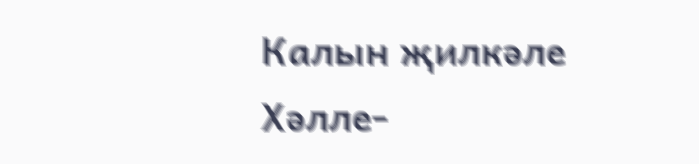Калын җилкәле Хәлле-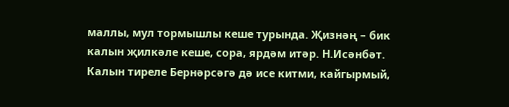маллы, мул тормышлы кеше турында. Җизнәң – бик калын җилкәле кеше, сора, ярдәм итәр. Н.Исәнбәт. Калын тиреле Бернәрсәгә дә исе китми, кайгырмый,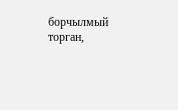борчылмый торган,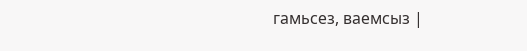гамьсез, ваемсыз |